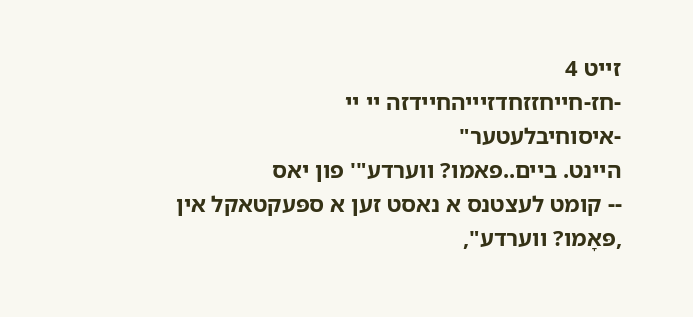זייט 4
-חז-חייחזזחדזיייהחיידזה יי יי
-איסוחיבלעטער"
היינט. ביים..פאמו? ווערדע"' פון יאס
-- קומט לעצטנס א נאסט זען א ספּעקטאקל אין ,פּאָמו? ווערדע",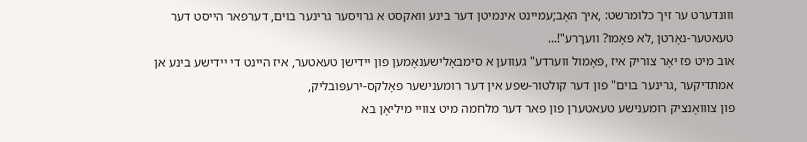ווונדערט ער זיך כלומרשט: ,איך האָב;עמיינט אינמיטן דער בינע וואקסט א גרויסער גרינער בוים, דערפאר הייסט דער טעאטער-נאָרטן ,לא פּאָמו? וועךרע"!...
אוב מיט פז יאָר צוריק איז ,פּאָמול ווערדע" געווען א סימבאָלישענאָמען פון יידישן טעאטער, איז היינט די יידישע בינע אן אמתדיקער ,גרינער בוים" פון דער קולטור-שפע אין דער רומענישער פאָלקס-ירעפּובליק,
פון צװואָנציק רומענישע טעאטערן פון פאר דער מלחמה מיט צוויי מיליאָן בא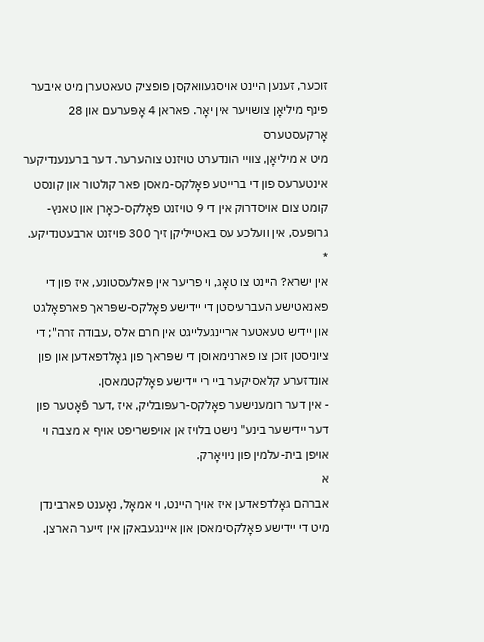זוכער, זענען היינט אויסגעוואקסן פופציק טעאטערן מיט איבער פינף מיליאָן צושויער אין יאָר. פאראן 4 אָפּערעם און 28 אָרקעסטערס
מיט א מיליאָן, צוויי הונדערט טויזנט צוהערער. דער ברענענדיקער אינטערעס פון די ברייטע פאָלקס-מאסן פאר קולטור און קונסט קומט צום אויסדרוק אין די 9 טויזנט פאָלקס-כאָרן און טאנץ-גרופּעס, אין וועלכע עס באטייליקן זיך 300 פויזנט ארבעטנדיקע.
*
אין ישרא? היינט צו טאָג, וי פריער אין פּאלעסטונע, איז פון די פאנאטישע העברעיסטן די יידישע פאָלקס-שפּראך פארפאָלגט און יידיש טעאטער אריינגעלייגט אין חרם אלס ,עבודה זרה"; די ציוניסטן זוכן צו פארנימאוסן די שפּראך פון גאָלדפאדען און פון אונדזערע קלאסיקער ביי רי יידישע פאָלקטמאסן.
- אין דער רומענישער פאָלקס-רעפּובליק, איז ,דער פֿאָטער פון דער יידישער בינע" נישט בלויז אן אויפשריפט אויף א מצבה וי אויפן בית-עלמין פון ניויאָרק.
א
אברהם גאָלדפאדען איז אויך היינט, וי אמאָל, נאָענט פארבינדן מיט די יידישע פאָלקסימאסן און איינגעבאקן אין זייער הארצן.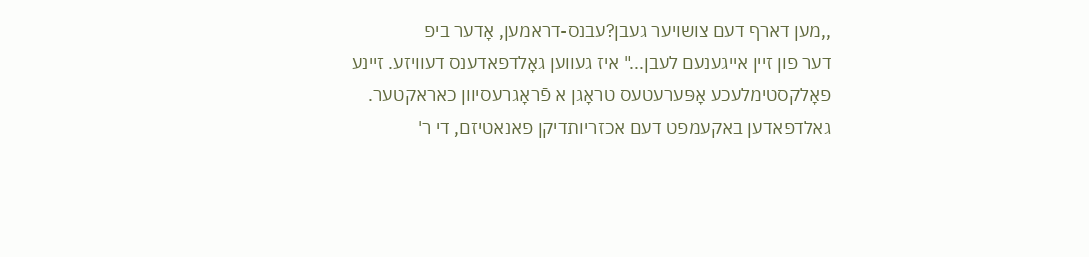,,מען דארף דעם צושויער געבן?עבנס-דראמען, אָדער ביפ
דער פון זיין אייגענעם לעבן..." איז געווען גאָלדפאדענס דעוויזע. זיינע פאָלקסטימלעכע אָפּערעטעס טראָגן א פֿראָגרעסיוון כאראקטער.
גאלדפאדען באקעמפט דעם אכזריותדיקן פאנאטיזם, די ר'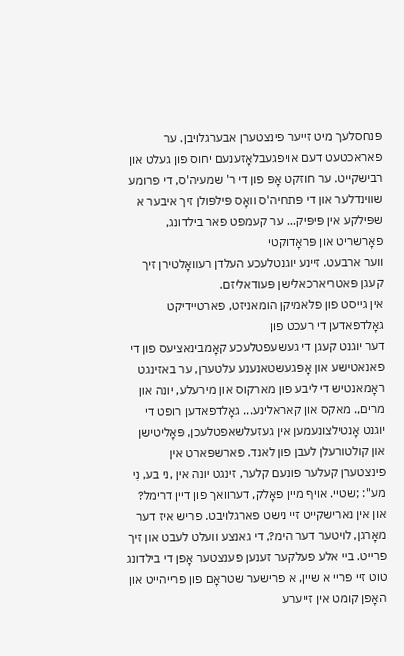פּנחסלעך מיט זייער פינצטערן אבערגלויבן. ער פאראכטעט דעם אויפגעבלאָזענעם יחוס פון געלט און רבישקייט. ער חוזקט אָפּ פון די ר' שמעיה'ס, די פרומע שווינדלער און די פּתחיה'ס וואָס פּילפּולן זיך איבער א שפּילקע אין פּיפּיק... ער קעמפט פאר בילדונג, פאָרשריט און פּראָדוקטי
ווער ארבעט. זיינע יוגנטלעכע העלדן רעװאָלטירן זיך קעגן פּאטריארכאלישן פּעודאליזם.
אין גייסט פון פלאמיקן הומאניזט, פארטיידיקט גאָלדפאדען די רעכט פון
דער יוגנט קעגן די געשעפטלעכע קאָמבינאציעס פון די פאנאטישע און אָפּגעשטאנענע עלטערן, ער באזינגט ראָמאנטיש די ליבע פון מארקוס און מירעלע, יונה און מרים,. מאקס און קאראלינע... גאָלדפאדען רופט די יוגנט אָנטילצונעמען אין געזעלשאפטלעכן, פּאָליטישן און קולטורעלן לעבן פון לאנד. פארשפּארט אין פינצטערן קעלער פונעם קלער, זינגט יונה אין ,ני בע, נִי מע": ;שטיי. אויף מיין פאָלק, דערוואך פון דיין דרימל? און אין נארישקייט זיי נישט פארגלויבט. פריש איז דער מאָרגן, לויטער דער הימ?, די גאנצע וועלט לעבט און זיך פרייט. ביי אלע פעלקער זענען פענצטער אָפן די בילדונג טוט זיי פריי א שיין, א פרישער שטראָם פון פרייהייט און האָפן קומט אין זייערע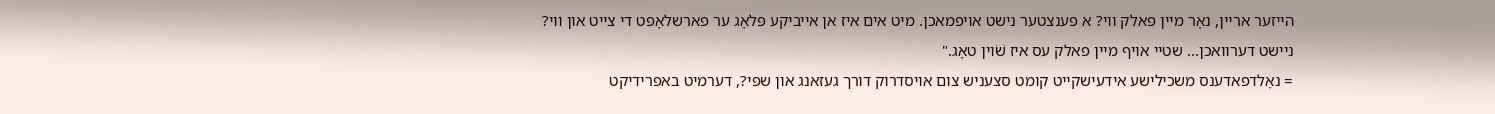הייזער אריין, נאָר מיין פאלק ווי? א פענצטער נישט אויפמאכן. מיט אים איז אן אייביקע פּלאָג ער פארשלאָפט די צייט און ווי? ניישט דערוואכן... שטיי אויף מיין פאלק עס איז שֹׁוין טאָג."
= נאָלדפאדענס משכילישע אידעישקייט קומט סצעניש צום אויסדרוק דורך געזאנג און שפּי?, דערמיט באפרידיקט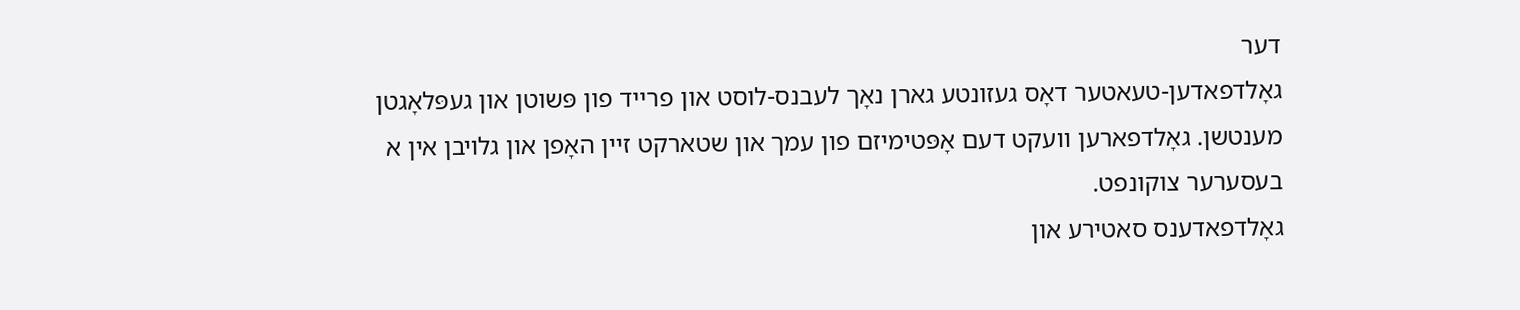דער
גאָלדפאדען-טעאטער דאָס געזונטע גארן נאָך לעבנס-לוסט און פרייד פון פּשוטן און געפּלאָגטן מענטשן. גאָלדפארען וועקט דעם אָפּטימיזם פון עמך און שטארקט זיין האָפן און גלויבן אין א בעסערער צוקונפט.
גאָלדפאדענס סאטירע און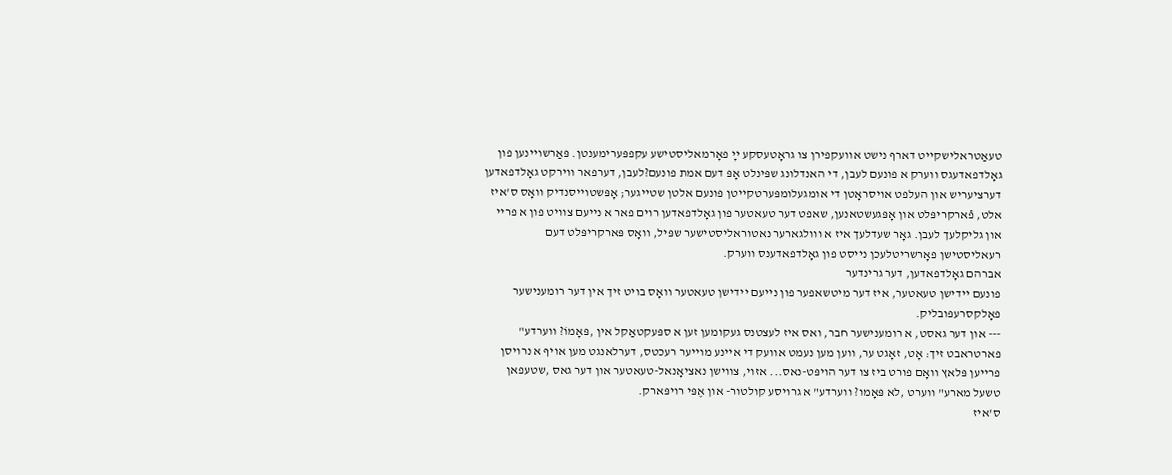טעאַטראלישקייט דארף נישט אוועקפירן צו גראָטעסקע ײָ פאָרמאליסטישע עקפפּערימענטן. פּאַרשױינען פון גאָלדפאדעגס ווערק א פונעם לעבן, די האנדלונג שפּינלט אָפּ דעם אמת פונעם?לעבן, דערפאר ווירקט גאָלדפאדען דערציעריש און העלפט אויסראָטן די אומגעלומפּערטקייטן פונעם אלטן שטייגער; אָפּשטױיסנדיק וואָס ס'איז אלט, פֿארקריפּלט און אָפּגעשטאנען, שאפט דער טעאטער פון גאָלדפאדען רוים פאר א נייעם צוויט פון א פריי און גליקלעך לעבן. גאָר שעדלעך איז א ווולגארער נאטוראליסטישער שפּיל, װאָס פּארקריפּלט דעם רעאליסטישן פאָרשריטלעכן נייסט פון גאָלדפאדענס ווערק.
אברהם גאָלדפאדען, דער גרינדער
פונעם יידישן טעאטער, איז דער מיטשאפער פון נייעם יידישן טעאטער װאָס בויט זיך אין דער רומענישער פאָלקסרעפּובליק.
--- און דער גאסט, א רומענישער חבר, ואס איז לעצטנס געקומען זען א ספּעקטאַקל אין ,פּאָמוֹ? ווערדע" פארטראבט זיך: אָט, זאָגט ער, ווען מען נעמט אוועק די איינע מױיער רעכטס, דערלאנגט מען אויף א נרויסן פרייען פּלאץ װאָם פורט ביז צו דער הויפּט-נאס... אזוי, צווישן נאציאָנאל-טעאטער און דער גאס ,שטעפאן טשעל מארע" ווערט ,לא פּאָמו? ווערדע" א גרויסע קולטור- און אֶפּי רויפּארק.
ס'איז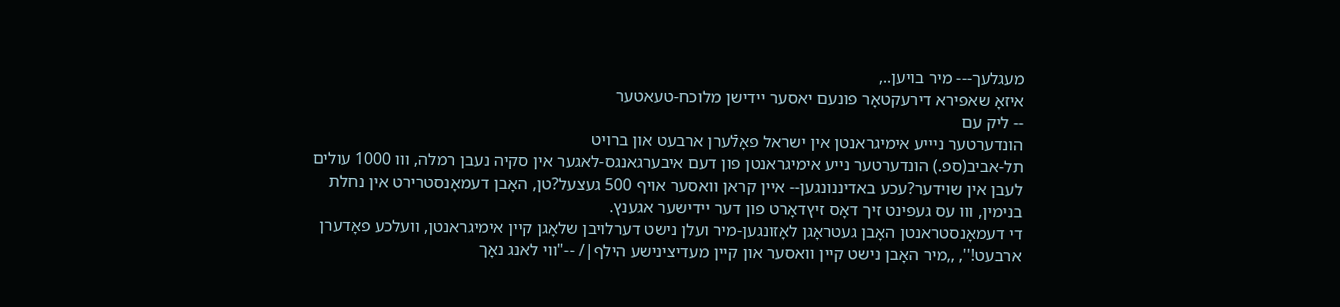מעגלעך--- מיר בויען..,
איזאָ שאפירא דירעקטאָר פונעם יאסער יידישן מלוכח-טעאטער
-- ליק עם
הונדערטער נײיע אימיגראנטן אין ישראל פאָלֿערן ארבעט און ברויט
תל-אביב(ספ.) הונדערטער נייע אימיגראנטן פון דעם איבערגאנגס-לאגער אין סקיה נעבן רמלה, ווו 1000 עולים לעבן אין שוידער?עכע באדיננונגען-- איין קראן וואסער אויף 500 געצעל?טן, האָבן דעמאָנסטרירט אין נחלת בנימין, ווו עס געפינט זיך דאָס זיץדאָרט פון דער יידישער אגענץ.
די דעמאָנסטראנטן האָבן געטראָגן לאָזונגען-מיר ועלן נישט דערלויבן שלאָגן קיין אימיגראנטן, וועלכע פאָדערן ארבעט!'', ,,מיר האָבן נישט קיין וואסער און קיין מעדיצינישע הילף|/ --"ווי לאנג נאָך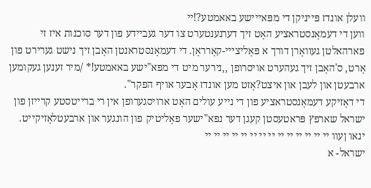וועלן אונדז פּייניקן די מפּאייישע באאמטע?!יי
ווען די דעמאָנסטראציע האָט זיך דערנענטערט צו דער געביידע פון דער סוכנות איז זי פארהאלטן געװאָרן דורך א פּאָליצײי-קאָרראָן. די דעמאָנסטראנטן האָבן זיך נישט גערירט פון אָרט, ס'האָבן זיך געהערט אויסרופן ,,נירער מיט די מפּא"ישע באאמטע!* /מיר זענען געקומען ארבעטן און לעבן און איצט?אָזט מען אונדז אָבער אויף הפקר".
די דאָזיקע דעמאָנסטראציע פון די נייע עולים האָט ארויסגערופן אין רי ברייטסטע קרייזן פון ישראל שארפץ פּראטעסטן קעגן דער נפּא"ישער פּאָליטיק פון הונגער און ארבעטלאָזיקייט.
ינאו ןעוו יי יי יי יי יי יי יי יי יי יי יי יי יי יי
ישראל- א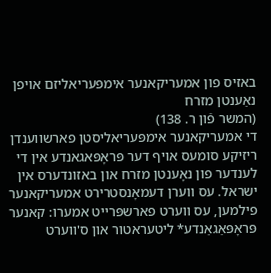באזיס פון אמעריקאנער אימפּעריאליזם אויפן נאַענטן מזרח
(המשר פֿון ר. 138)
די אמעריקאנער אימפּעריאליסטן פארשווענדן ריזיקע סומעס אויף דער פּראָפּאגאנדע אין די לענדער פון נאָענטן מזרח און באזונדערס אין ישראל. עס ווערן דעמאָנסטרירט אמעריקאנער פילמען, עס ווערט פארשפּרייט אמערו: קאנער פּראָפּאַגאַנדע* ליטעראטור און ס'ווערט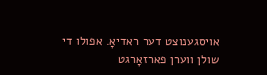אויסגענוצט דער ראדיאָ. אפולו די שולן ווערן פארזאָרגט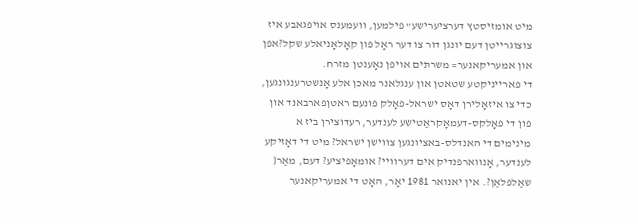מיט אומזיסטץ דערציערישע" פילמען, וועמענס אויפגאבע איז צוצוגרייטן דעם יונגן דור צו דער ראָל פון קאָלאָניאלע שקל?אפן און אמעריקאנער= משרתים אויפן נאָענטן מזרח.
די פארייניקטע שטאטן און ענגלאנר מאכן אלע אָנשטרענגונגען, כדי צו איזאָלירן דאָס ישראל-פאָלק פונעם ראטןפארבאנד און פון די פאָלקס-דעמאָקראַטישע לענדער, רעדוצירן ביז א מינימים די האנדלס-באציונגען צווישן ישראל? מיט די דאָזיקע לענדער, אָנווארפנדיק אים דערוויי? אומאָפיציע? דעם, מאַר{ שאַלפּלאַן?. אין יאנואר 1981 יאָר, האָט די אמעריקאנער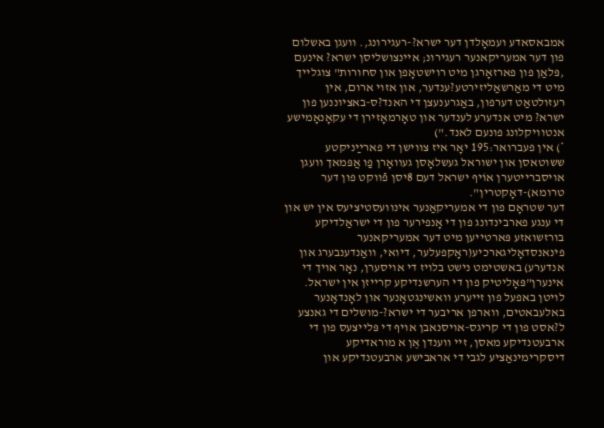אמבאסאדע ועמאָלדן דער ישרא?-רעגירונג,. וועגן באשלום פון דער אמעריקאנער רעגירונ; איינצושליסן ישרא? אינעם ,פּלאַן פון פארזאָרגן מיט רוישטאָפן און סחורות" צוגלייך מיט די מאַרשאַליזירטע?ענדער, און אזוי ארום, אין רעזולטאַט דערפון, באַגרענעצן די האנד?ס-באציוננען פון ישרא? מיט אנדערע לענדער און טאָרמאָזירן די עקאָנאָמישע אנטוויקלונג פונעם לאנד.")
*) אין פעברואר:195 יאָר איז צווישן די פארײַניקטע ששוטאסן און ישוראל געשלאָסן געװאָרן פַו אֲפּמאך וועגן אויסברייטערן אוֹיף ישראל דעם 8יסן פֿווקט פון דער טרומא)-דאָקטרין".
דער שטראָם פון די אמעריקאַנער אינוועסטיציעס אין יש און די ענגע פארבינדונג פון די אָנפירער פון די ישראַלדיקע בורזשואזע פּארטייען מיט דער אמעריקאנער פינאנסדאָליגארכיע(ראָקפעלער, דיואי, וואַנדענבערג און אנדערע) באשטימט נישט בלויז די אויסערן, נאָר אויך די אינערן"פּאָליטיק פון די הערשנדיקע קרייזן אין ישראל. לויטן באפעל פון זייערע וואשינגטאָנער און לאָנדאָנער באלעבאטים, ווארפן אריבער די ישרא?-מושלים די גאנצע ל?אסט פון די קריגס-אויסנאבן אויף די פּלייצעס פון די ארבעטנדיקע מאסן, זיי ווענדן אֶן א מוראדיקע דיסקרימינאַציע לגבי די אראבישע ארבעטנדיקע און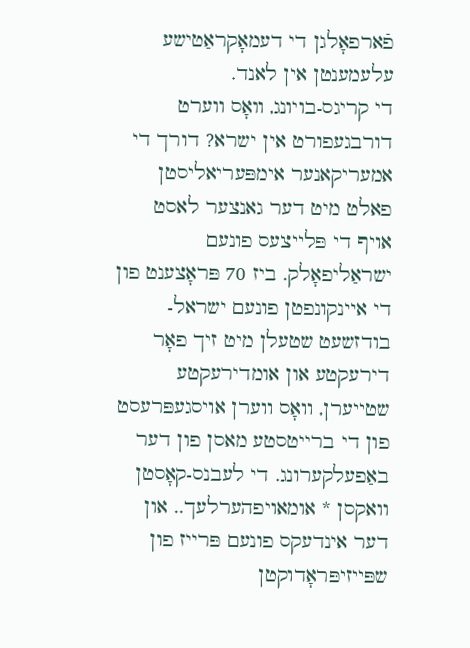פֿארפאָלגן די דעמאָקראַטישע עלעמענטן אין לאנד.
די קריגס-בויונג, װאָס ווערט דורבגעפורט אין ישרא? דורך די אמעריקאנער אימפּעריאליסטן פאלט מיט דער גאנצער לאסט אויף די פּלייצעס פונעם ישראַליפאָלק. ביז 70 פּראָצענט פון די איינקונפטן פונעם ישראל-בודזשעט שטעלן מיט זיך פאָר דירעקטע און אומדירעקטע שטייערן, וואָס ווערן אויסגעפּרעסט פון די ברייטסטע מאסן פון דער באַפעלקערונג. די לעבנס-קאָסטן וואקסן * אומאויפהערלעך.. און דער אינדעקס פונעם פּרייז פון שפּייזיפּראָדוקטן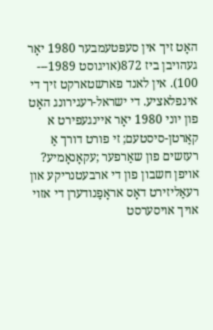האָט זיך אין סעפּטעמבער 1980 יאָר געהויבן ביז 872(אויגוסט 1989--- 100). אין לאנד פארשטארקט זיך די אינפלאציע. די ישראל-רעגירונג האָט פון יוני 1980 יאָר איינגעפירט א קאַרטן-סיסטעם; זי פורט דורך אַ רעזשים פון שאַרפער ;עקאָנאָמיע? אויפן חשבון פון די ארבעטנריקע און רעאַליזירט דאָס אראָפַנודערן די אזוי אויך אויסערסט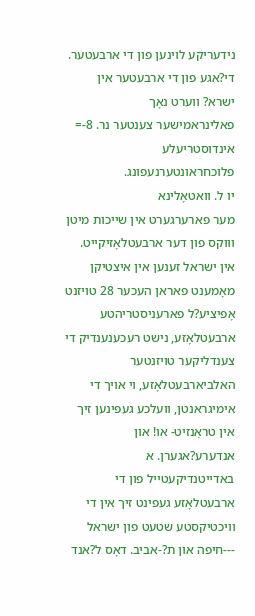נידעריקע לוינען פון די ארבעטער. די?אגע פון די ארבעטער אין ישרא? ווערט נאָך
פאלינראמישער צענטער נר. 8-= אינדוסטריעלע פלוכחראונטערנעפונג.
יו ל. וואטאָלינא
מער פארערגערט אין שייכות מיטן וווקס פון דער ארבעטלאָזיקייט. אין ישראל זענען אין איצטיקן מאָמענט פאראן העכער 28 טויזנט אָפיציע?ל פארעניסטריהטע ארבעטלאָזע, נישט רעכענענדיק די צענדליקער טויזנטער האלביארבעטלאָזע, וי אויך די אימיגראנטן, וועלכע געפינען זיך אין טראַנזיט- או! און אנדערע?אגערן. א באדייטנדיקעטייל פון די ארבעטלאָזע געפינט זיך אין די וויכטיקסטע שטעט פון ישראל ---חיפה און ת?-אביב. דאָס ל?אנד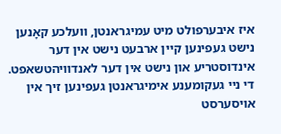איז איבערפולט מיט עמיגראנטן, וועלכע קאָנען נישט געפינען קיין ארבעט נישט אין דער אינדוסטריע און נישט אין דער לאנדוויהטשאפט. די ניי געקומענע אימיגראנטן געפינען זיך אין אויסערסט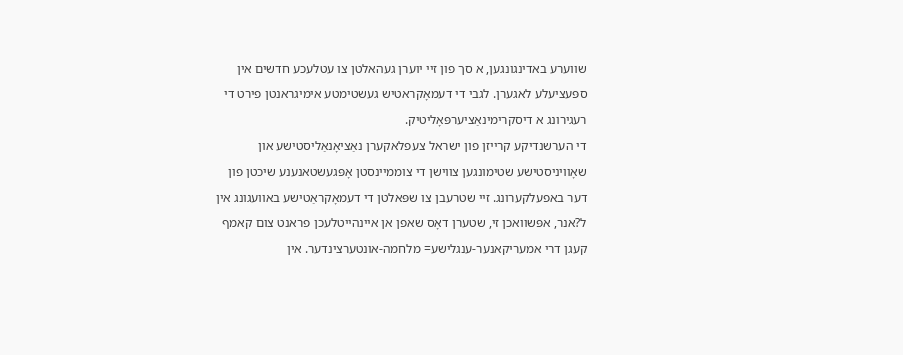שווערע באדינגונגען, א סך פון זיי יוערן געהאלטן צו עטלעכע חדשים אין ספּעציעלע לאגערן. לגבי די דעמאָקראטיש געשטימטע אימיגראנטן פירט די רעגירונג א דיסקרימינאַציערפּאָליטיק.
די הערשנדיקע קרייזן פון ישראל צעפלאקערן נאַציאָנאַליסטישע און שאָוויניסטישע שטימונגען צווישן די צוממיינסטן אָפּגעשטאנענע שיכטן פון דער באפעלקערונג. זיי שטרעבן צו שפּאלטן די דעמאָקראַטישע באוועגונג אין ל?אנר, אפּשוואכן זי, שטערן דאָס שאפן אן איינהייטלעכן פראנט צום קאמף קעגן דרי אמעריקאנער-ענגלישע= מלחמה-אונטערצינדער. אין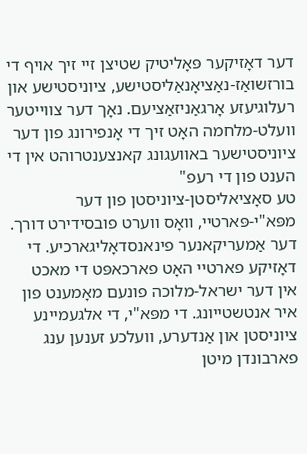דער דאָזיקער פּאָליטיק שטיצן זיי זיך אויף די בורזשואַז-נאַציאָנאַליסטישע, ציוניסטישע און רעלוגיעזע אָרגאַניזאַציעם. נאָך דער צווייטער וועלט-מלחמה האָט זיך די אָנפירונג פון דער ציוניסטישער באוועגונג קאנצענטרוהט אין די הענט פון די רעפ"
טע סאָציאליסטן-ציוניסטן פון דער
מפּא"י-פּארטיי, װאָס ווערט פובסידירט דורך. דער אַמעריקאנער פינאנסדאָליגארכיע. די דאָזיקע פארטיי האָט פארכאפּט די מאכט אין דער ישראל-מלוכה פונעם מאָמענט פון איר אנטשטייונג. די מפּא"י, די אלגעמיינע ציוניסטן און אַנדערע, וועלכע זענען ענג פארבונדן מיטן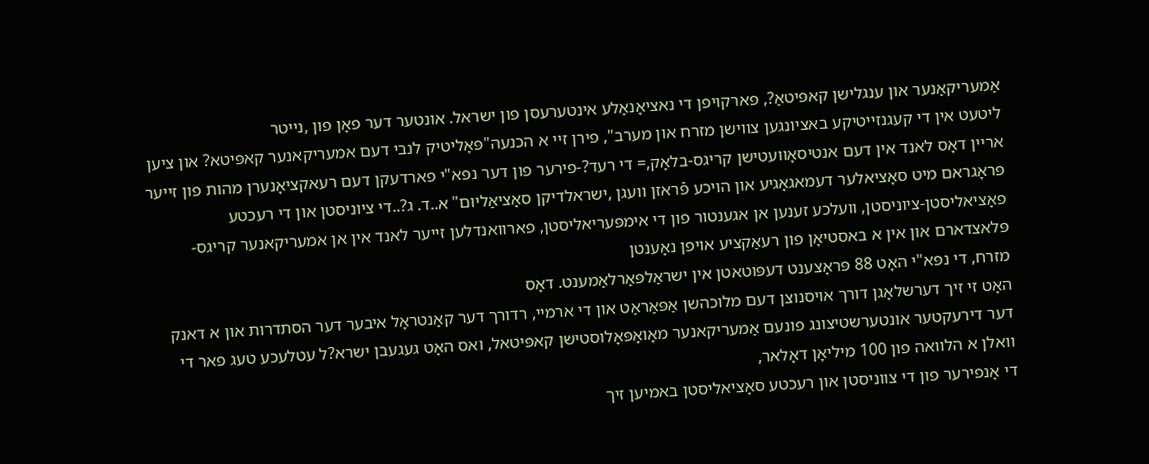אַמעריקאַנער און ענגלישן קאפּיטאַ?, פארקויפן די נאציאָנאַלע אינטערעסן פון ישראל. אונטער דער פאָן פון ,נייטר
ליטעט אין די קעגנזייטיקע באציונגען צווישן מזרח און מערב", פירן זיי א הכנעה"פּאָליטיק לנבי דעם אמעריקאנער קאפּיטא? און ציען אריין דאָס לאנד אין דעם אנטיסאָוועטישן קריגס-בלאָק,= די רעד?-פירער פון דער נפּא"י פארדעקן דעם רעאקציאָנערן מהות פון זייער פּראָגראם מיט סאָציאלער דעמאגאָגיע און הויכע פֿראזן וועגן ,ישראלדיקן סאָציאַליום" א..ד. ג?..די ציוניסטן און די רעכטע פאָציאליסטן-ציוניסטן, וועלכע זענען אן אגענטור פון די אימפּעריאליסטן, פארוואנדלען זייער לאנד אין אן אמעריקאנער קריגס-פּלאצדארם און אין א באסטיאָן פון רעאַקציע אויפן נאָענטן
מזרח, די נפּא"י האָט 88 פּראָצענט דעפּוטאטן אין ישראַלפּאַרלאַמענט. דאָס
האָט זי זיך דערשלאָגן דורך אויסנוצן דעם מלוכהשן אַפּאַראַט און די ארמיי, רדורך דער קאָנטראָל איבער דער הסתדרות און א דאנק דער דירעקטער אונטערשטיצונג פונעם אַמעריקאנער מאָואָפּאָלוסטישן קאפּיטאל, ואס האָט געגעבן ישרא?ל עטלעכע טעג פאר די וואלן א הלוואה פון 100 מיליאָן דאָלאר,
די אָנפירער פון די צווניסטן און רעכטע סאָציאליסטן באמיען זיך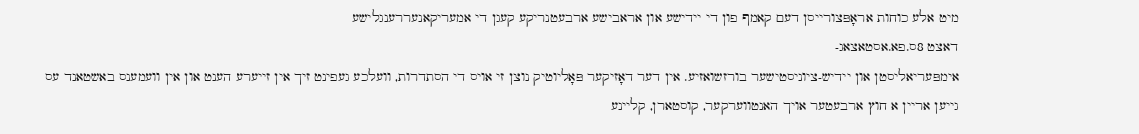מיט אלע כוחות אראָפּצורייסן דעם קאמף פון די יידישע און אראבישע ארבעטנריקע קעגן די אמעריקאנעררענגלישע
דאצט 8ס.פא.אסטאצאג-
אימפּעריאליסטן און יידיש-ציוניסטישער בורזשואזיע. אין דער דאָזיקער פּאָליוטיק נוצן זי אויס די הסתדרות, וועלכע געפינט זיך אין זייערע הענט און אין וועמענס באשטאנד עס גייען אריין א חוץ ארבעטער אויך האנטווערקער, קוסטארן, קליינע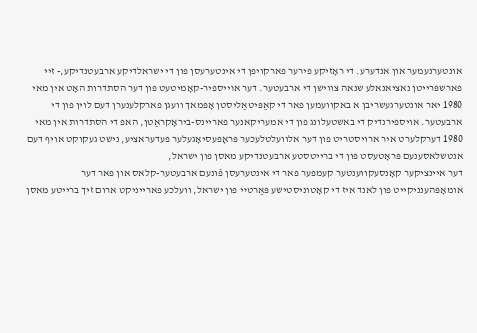אונטערנעמער און אנדערע. די ראָזיקע פירער פארקויפן די אינטערעסן פון די ישראלדיקע ארבעטנדיקע,- זיי פארשפּרייטן נאציאנאלע שנאה צווישן די ארבעטער. דער אױיספיר-קאָמיטעט פון דער הסתדרות האָט אין מאי 1980 יאר אונטערגעשריבן א באקוועמען פאר די קאַפּיטאַליסטן אָפּמאך וועגן פארקלענערן דעם לוין פון די ארבעטער. אויספירנדיק די באשטעלונג פון די אמעריקאנער פאריינס-ביראָקראַטן, האפ די הסתדרות אין מאי 1980 דערקלערט איר ארויסטריט פון דער אלוועלטלעכער פּראָפּעסיאָגעלער פעדעראציע, נישט געקוקט אויף דעם אנטשלאסענעם פּראָטעסט פון די ברייטסטע ארבעטנדיקע מאסן פון ישראל,
דער איינציקער קאָנסעקווענטער קעמפער פאר די אינטערעסן פֿונעם ארבעטער-קלאס און פאר דער אומאָפּהענניקייט פון לאנד איז די קאָטוניסטישע פּאַרטײ פון ישראל, וועלכע פארייניקט ארום זיך ברייטע מאסן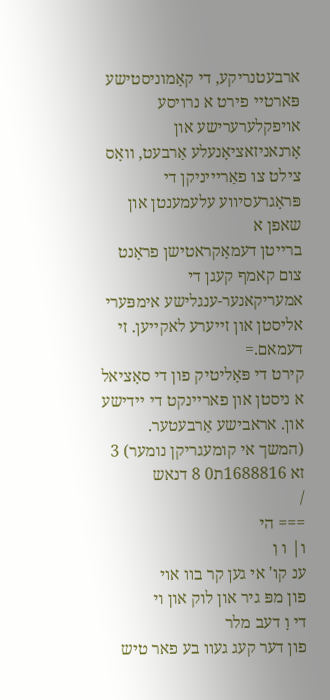ארבעטנריקע, די קאָמוניסטישע פּארטיי פירט א נרויסע אויפקלערערישע און אָרנאניזאציאָנעלע אַרבעט, װאָס צילט צו פאַרײיניקן די פּראָגרעסיווע עלעמענטן און שאפן א
ברייטן דעמאָקראטישן פראָנט צום קאמף קעגן די אמעריקאנער-ענגלישע אימפּערי
אליסטן און זייערע לאקייען. זי דעמאם.=
קירט די פּאָליטיק פון די סאָציאל א ניסטן און פאריינקט די יידישע און. אראבישע אַרבעטער.
(המשך אי קומעגריקן נומער) 3 זא 1688816ת0 8 דנאש
/
=== הי
ו| ו וִ
ענ קו' אי גען קר בוו אוי
פון מפּ גיר און לוק און וי
די וָ דעב מלר
פון דער קעג געוו בע פאר טיש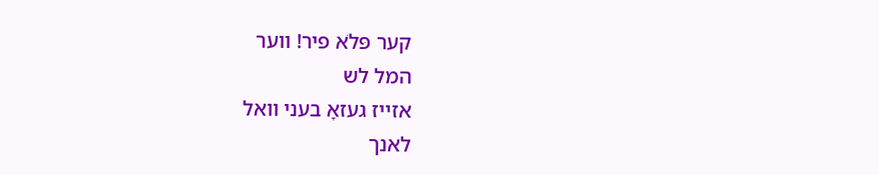קער פּלֹא פיר! ווער
המל לש
אזײז געזאָ בעני וואל
לאנך